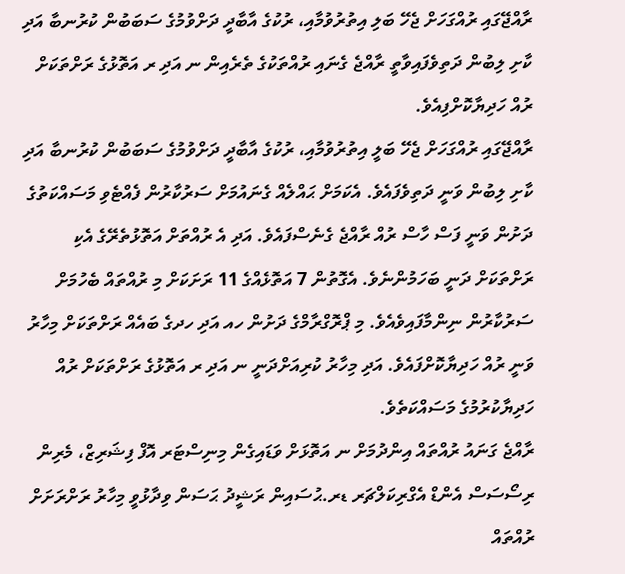ރާއްޖޭގައި ރުއްގަހަށް ޖެހޭ ބަލި އިތުރުވުމާއި، ރުކުގެ އާބާދީ ދަށްވުމުގެ ސަބަބުން ކުރުނބާ އަދި ކާށި ލިބުން ދަތިވެފައިވާތީ ރާއްޖެ ގެނައި ރުއްތަކުގެ ތެރެއިން ނ އަދި ރ އަތޮޅުގެ ރަށްތަކަށް ރުއް ހަދިޔާކޮށްފިއެވެ.
ރާއްޖޭގައި ރުއްގަހަށް ޖެހޭ ބަލީ އިތުރުވުމާއި، ރުކުގެ އާބާދީ ދަށްވުމުގެ ސަބަބުން ކުރުނބާ އަދި ކާށި ލިބުން ވަނީ ދަތިވެފައެވެ. އެކަމަށް ޙައްލެއް ގެނައުމަށް ސަރުކާރުން ފެއްޓެވި މަސައްކަތުގެ ދަށުން ވަނީ ފަސް ހާސް ރުއް ރާއްޖެ ގެނެސްފައެވެ. އަދި އެ ރުއްތަށް އަތޮޅުތެރޭގެ އެކި ރަށްތަކަށް ދަނީ ބަހަމުންނެވެ. އެގޮތުން 7 އަތޮޅެއްގެ 11 ރަށަކަށް މި ރުއްތައް ބެހުމަށް ސަރުކާރުން ނިންމާފައިވެއެވެ. މި ޕްރޮގްރާމްގެ ދަށުން ހއ އަދި ހދގެ ބައެއް ރަށްތަކަށް މިހާރު ވަނީ ރުއް ހަދިޔާކޮށްފައެވެ. އަދި މިހާރު ކުރިއަށްދަނީ ނ އަދި ރ އަތޮޅުގެ ރަށްތަކަށް ރުއް ހަދިޔާކުރުމުގެ މަސައްކަތެވެ.
ރާއްޖެ ގަނައު ރުއްތައް އިންދުމަށް ނ އަތޮޅަށް ވަޑައިގެން މިނިސްޓަރ އޮފް ފިޝަރިޒް، މެރިން ރިސޯސަސް އެންޑް އެގްރިކަލްޗަރ ޑރ.ޙުސައިން ރަޝީދު ޙަސަން ވިދާޅުވީ މިހާރު ރަށްރަށަށް ރުއްތައް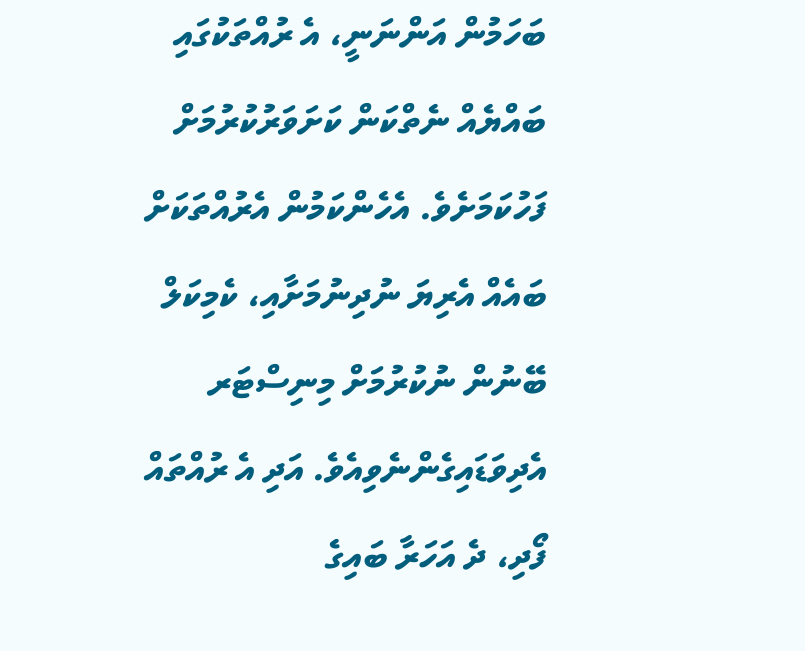ބަހަމުން އަންނަނީ، އެ ރުއްތަކުގައި ބައްޔެއް ނެތްކަން ކަށަވަރުކުރުމަށް ފަހުކަމަށެވެ. އެހެންކަމުން އެރުއްތަކަށް ބައެއް އެރިޔަ ނުދިނުމަށާއި، ކެމިކަލް ބޭނުން ނުކުރުމަށް މިނިސްޓަރ އެދިވަޑައިގެންނެވިއެވެ. އަދި އެ ރުއްތައް ފޯދި، ދެ އަހަރާ ބައިގެ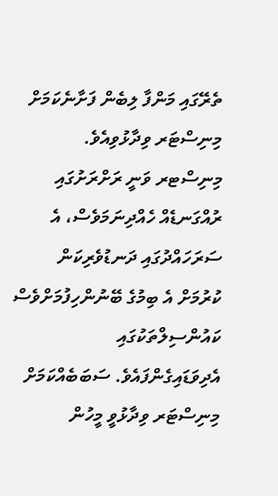ތެރޭގައި މަންފާ ލިބެން ފަށާނެކަމަށް މިނިސްޓަރ ވިދާޅުވިއެވެ.
މިނިސްޓރ ވަނީ ރަށްރަށުގައި ރުއްގަނޑެއް ހެއްދިނަމަވެސް، އެ ސަރަހައްދުގައި ދަނޑުވެރިކަން ކުރުމަށް އެ ބިމުގެ ބޭނުންހިފުމަށްވެސް ކައުންސިލްތަކުގައި އެދިވަޑައިގެންފައެވެ. ސަބަބެއްކަމަށް މިނިސްޓަރ ވިދާޅުވީ މީހުން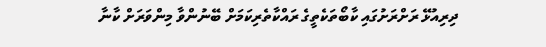ދިރިއުޅޭ ރަށްރަށުގައި ކާބޯތަކެތީގެ ރައްކާތެރިކަމަށް ބޭނުންވާ މިންވަރަށް ކާނާ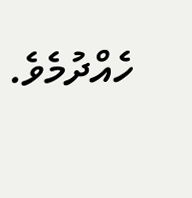ހެއްދުމެވެ.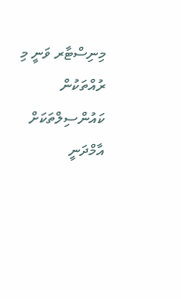މިނިސްޓާރ ވަނީ މި ރުއްތަކުން ކައުންސިލްތަކަށް އާމްދަނީ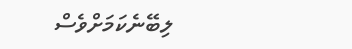ލިބޭނެކަމަށްވެސް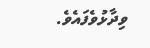ވިދާޅުވެފައެވެ.